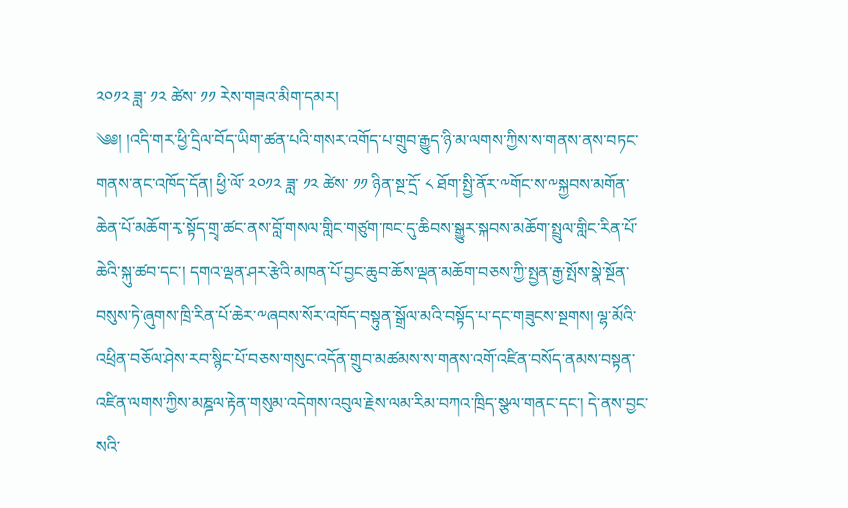༢༠༡༢ ཟླ་ ༡༢ ཚེས་ ༡༡ རེས་གཟའ་མིག་དམར།
༄༅། །འདི་གར་ཕྱི་དྲིལ་བོད་ཡིག་ཚན་པའི་གསར་འགོད་པ་གྲུབ་རྒྱུད་ཉི་མ་ལགས་ཀྱིས་ས་གནས་ནས་བཏང་གནས་ནང་འཁོད་དོན། ཕྱི་ལོ་ ༢༠༡༢ ཟླ་ ༡༢ ཚེས་ ༡༡ ཉིན་སྔ་དྲོ་ ༨ ཐོག་སྤྱི་ནོར་༸གོང་ས་༸སྐྱབས་མགོན་ཆེན་པོ་མཆོག་རྭ་སྟོད་གྲྭ་ཚང་ནས་བློ་གསལ་གླིང་གཙུག་ཁང་དུ་ཆིབས་སྒྱུར་སྐབས་མཆོག་སྤྲུལ་གླིང་རིན་པོ་ཆེའི་སྐུ་ཚབ་དང་། དགའ་ལྡན་ཤར་རྩེའི་མཁན་པོ་བྱང་ཆུབ་ཆོས་ལྡན་མཆོག་བཅས་ཀྱི་སྤྱན་རྒྱ་སྤོས་སྣེ་སྔོན་བསུས་ཏེ་ཞུགས་ཁྲི་རིན་པོ་ཆེར་༸ཞབས་སོར་འཁོད་བསྟུན་སྒྲོལ་མའི་བསྟོད་པ་དང་གཟུངས་སྔགས། ལྷ་མོའི་འཕྲིན་བཅོལ་ཤེས་རབ་སྙིང་པོ་བཅས་གསུང་འདོན་གྲུབ་མཚམས་ས་གནས་འགོ་འཛིན་བསོད་ནམས་བསྟན་འཛིན་ལགས་ཀྱིས་མཎྜལ་རྟེན་གསུམ་འདེགས་འབུལ་རྗེས་ལམ་རིམ་བཀའ་ཁྲིད་སྩལ་གནང་དང་། དེ་ནས་བྱང་སའི་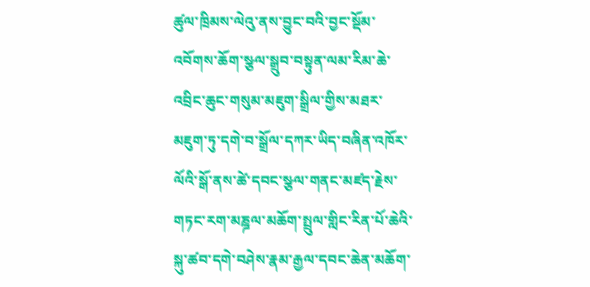ཚུལ་ཁྲིམས་ལེའུ་ནས་བྱུང་བའི་བྱང་སྡོམ་འབོགས་ཆོག་སྩལ་སྒྲུབ་བསྟུན་ལམ་རིམ་ཆེ་འབྲིང་ཆུང་གསུམ་མཇུག་སྒྲིལ་གྱིས་མཐར་མཇུག་ཏུ་དགེ་བ་སྒྲོལ་དཀར་ཡིད་བཞིན་འཁོར་ལོའི་སྒོ་ནས་ཚེ་དབང་སྩལ་གནང་མཛད་རྗེས་གཏང་རག་མཎྜལ་མཆོག་སྤྲུལ་གླིང་རིན་པོ་ཆེའི་སྐུ་ཚབ་དགེ་བཤེས་རྣམ་རྒྱལ་དབང་ཆེན་མཆོག་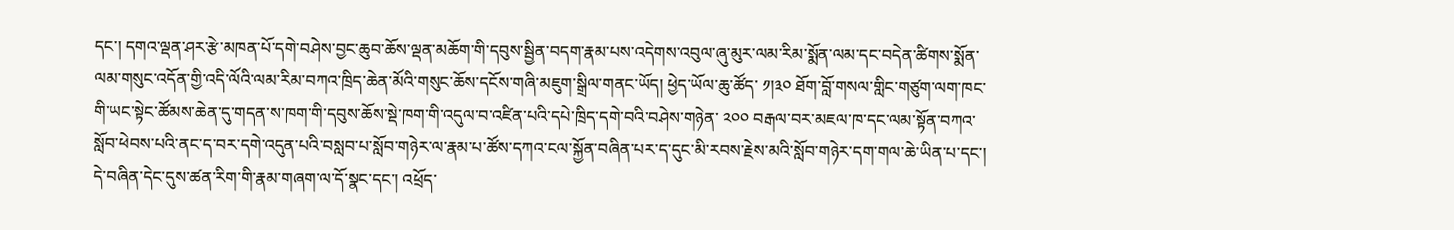དང་། དགའ་ལྡན་ཤར་རྩེ་མཁན་པོ་དགེ་བཤེས་བྱང་ཆུབ་ཆོས་ལྡན་མཆོག་གི་དབུས་སྦྱིན་བདག་རྣམ་པས་འདེགས་འབུལ་ཞུ་མུར་ལམ་རིམ་སྨོན་ལམ་དང་བདེན་ཚིགས་སྨོན་ལམ་གསུང་འདོན་གྱི་འདི་ལོའི་ལམ་རིམ་བཀའ་ཁྲིད་ཆེན་མོའི་གསུང་ཆོས་དངོས་གཞི་མཇུག་སྒྲིལ་གནང་ཡོད། ཕྱེད་ཡོལ་ཆུ་ཚོད་ ༡།༣༠ ཐོག་བློ་གསལ་གླིང་གཙུག་ལག་ཁང་གི་ཡང་སྟེང་ཚོམས་ཆེན་དུ་གདན་ས་ཁག་གི་དབུས་ཆོས་སྡེ་ཁག་གི་འདུལ་བ་འཛིན་པའི་དཔེ་ཁྲིད་དགེ་བའི་བཤེས་གཉེན་ ༢༠༠ བརྒལ་བར་མཇལ་ཁ་དང་ལམ་སྟོན་བཀའ་སློབ་ཕེབས་པའི་ནང་ད་བར་དགེ་འདུན་པའི་བསླབ་པ་སློབ་གཉེར་ལ་རྣམ་པ་ཚོས་དཀའ་ངལ་སྐྱོན་བཞིན་པར་ད་དུང་མི་རབས་རྗེས་མའི་སློབ་གཉེར་དག་གལ་ཆེ་ཡིན་པ་དང་། དེ་བཞིན་དེང་དུས་ཚན་རིག་གི་རྣམ་གཞག་ལ་དོ་སྣང་དང་། འཕྲོད་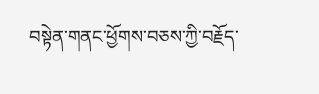བསྟེན་གནང་ཕྱོགས་བཅས་ཀྱི་བརྗོད་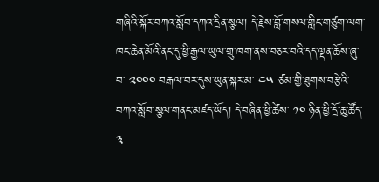གཞིའི་སྐོར་བཀའ་སློབ་དཀའ་དྲིན་སྩལ། དེ་རྗེས་བློ་གསལ་གླིང་གཙུག་ལག་ཁང་ཆེན་མོའི་ནང་དུ་ཕྱི་རྒྱལ་ཡུལ་གྲུ་ཁག་ནས་བཅར་བའི་དད་ལྡན་ཆོས་ཞུ་བ་ ༢༠༠༠ བརྒལ་བར་དུས་ཡུན་སྐར་མ་ ༤༥ ཙམ་གྱི་ཐུགས་བརྩེའི་བཀའ་སློབ་སྩལ་གནང་མཛད་ཡོད། དེ་བཞིན་ཕྱི་ཚེས་ ༡༠ ཉིན་ཕྱི་དྲོ་ཆུ་ཚོད་ ༣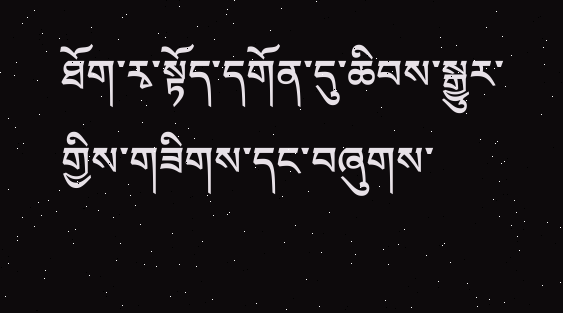ཐོག་རྭ་སྟོད་དགོན་དུ་ཆིབས་སྒྱུར་གྱིས་གཟིགས་དང་བཞུགས་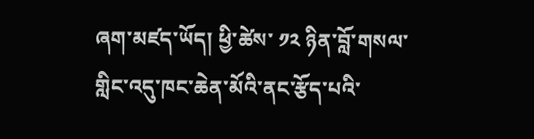ཞག་མཛད་ཡོད། ཕྱི་ཚེས་ ༡༢ ཉིན་བློ་གསལ་གླིང་འདུ་ཁང་ཆེན་མོའི་ནང་རྩོད་པའི་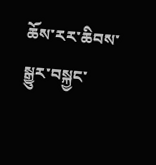ཆོས་རར་ཆིབས་སྒྱུར་བསྐྱང་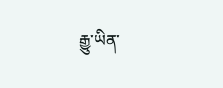རྒྱུ་ཡིན་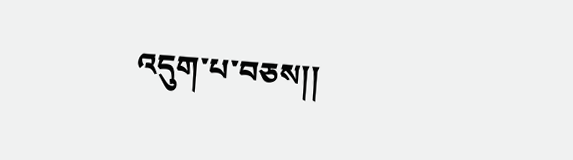འདུག་པ་བཅས།།